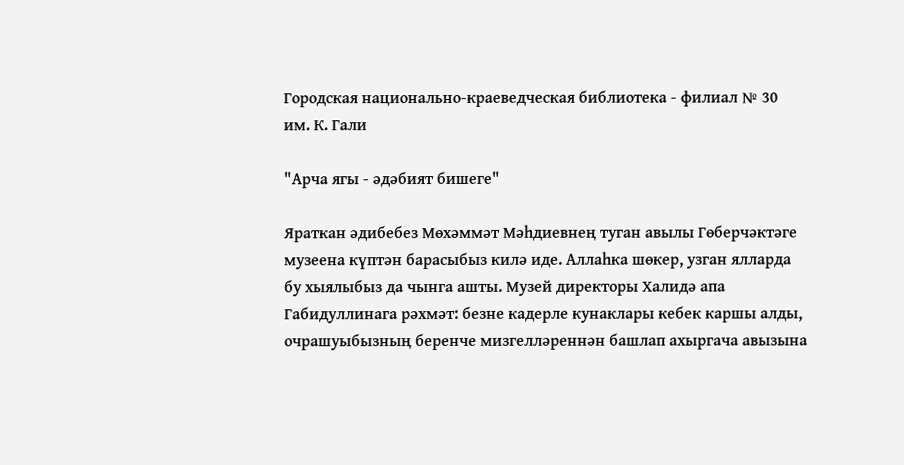Городская национально-краеведческая библиотека - филиал № 30 им. К. Гали

"Арча ягы - әдәбият бишеге"

Яраткан әдибебез Мөхәммәт Мәһдиевнең туган авылы Гөберчәктәге музеена күптән барасыбыз килә иде. Аллаһка шөкер, узган ялларда бу хыялыбыз да чынга ашты. Музей директоры Халидә апа Габидуллинага рәхмәт: безне кадерле кунаклары кебек каршы алды, очрашуыбызның беренче мизгелләреннән башлап ахыргача авызына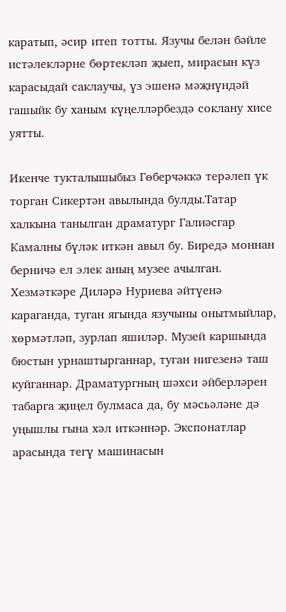каратып, әсир итеп тотты. Язучы белән бәйле истәлекләрне бөртекләп җыеп, мирасын күз карасыдай саклаучы, үз эшенә мәҗнүндәй гашыйк бу ханым күңелләрбездә соклану хисе уятты.

Икенче тукталышыбыз Гөберчәккә терәлеп үк торган Сикертән авылында булды.Татар халкына танылган драматург Галиәсгар Камалны бүләк иткән авыл бу. Биредә моннан берничә ел элек аның музее ачылган. Хезмәткәре Диләрә Нуриева әйтүенә караганда, туган ягында язучыны онытмыйлар, хөрмәтләп, зурлап яшиләр. Музей каршында бюстын урнаштырганнар, туган нигезенә таш куйганнар. Драматургның шәхси әйберләрен табарга җиңел булмаса да, бу мәсьәләне дә уңышлы гына хәл иткәннәр. Экспонатлар арасында тегү машинасын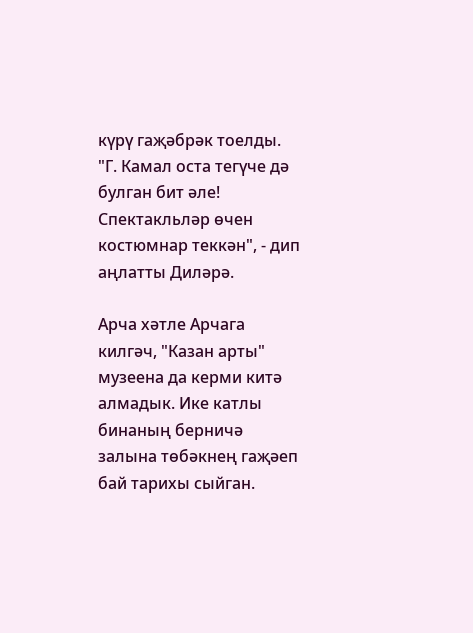күрү гаҗәбрәк тоелды. "Г. Камал оста тегүче дә булган бит әле! Спектакльләр өчен костюмнар теккән", - дип аңлатты Диләрә.

Арча хәтле Арчага килгәч, "Казан арты" музеена да керми китә алмадык. Ике катлы бинаның берничә залына төбәкнең гаҗәеп бай тарихы сыйган.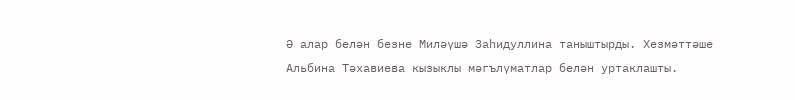Ә алар белән безне Миләүшә Заһидуллина таныштырды. Хезмәттәше Альбина Тәхавиева кызыклы мәгълүматлар белән уртаклашты.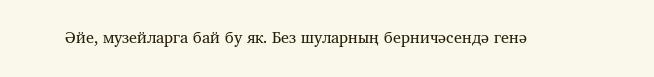Әйе, музейларга бай бу як. Без шуларның берничәсендә генә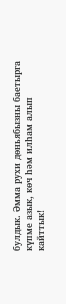булдык. Әмма рухи дөньябызны баетырга күпме азык, көч һәм илһам алып кайттык!